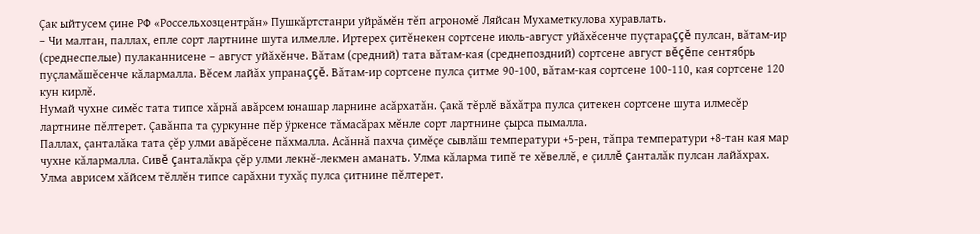Çак ыйтусем çине РФ «Россельхозцентрăн» Пушкăртстанри уйрăмĕн тĕп агрономĕ Ляйсан Мухаметкулова хуравлать.
– Чи малтан, паллах, епле сорт лартнине шута илмелле. Иртерех çитĕнекен сортсене июль-август уйăхĕсенче пуçтараççĕ пулсан, вăтам-ир (среднеспелые) пулаканнисене – август уйăхĕнче. Вăтам (средний) тата вăтам-кая (среднепоздний) сортсене август вĕçĕпе сентябрь пуçламăшĕсенче кăлармалла. Вĕсем лайăх упранаççĕ. Вăтам-ир сортсене пулса çитме 90-100, вăтам-кая сортсене 100-110, кая сортсене 120 кун кирлĕ.
Нумай чухне симĕс тата типсе хăрнă авăрсем юнашар ларнине асăрхатăн. Çакă тĕрлĕ вăхăтра пулса çитекен сортсене шута илмесĕр лартнине пĕлтерет. Çавăнпа та çуркунне пĕр ÿркенсе тăмасăрах мĕнле сорт лартнине çырса пымалла.
Паллах, çанталăка тата çĕр улми авăрĕсене пăхмалла. Асăннă пахча çимĕçе сывлăш температури +5-рен, тăпра температури +8-тан кая мар чухне кăлармалла. Сивĕ çанталăкра çĕр улми лекнĕ-лекмен аманать. Улма кăларма типĕ те хĕвеллĕ, е çиллĕ çанталăк пулсан лайăхрах.
Улма аврисем хăйсем тĕллĕн типсе сарăхни тухăç пулса çитнине пĕлтерет.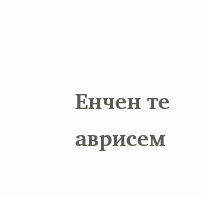Енчен те аврисем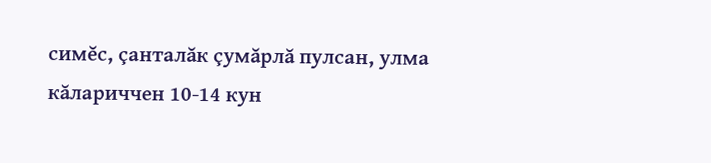симĕс, çанталăк çумăрлă пулсан, улма кăлариччен 10-14 кун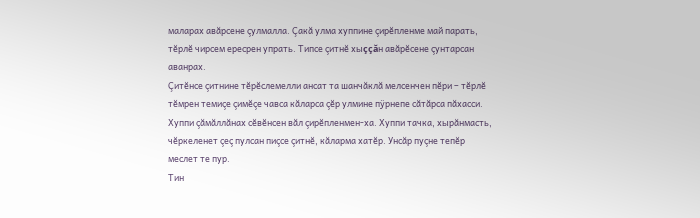маларах авăрсене çулмалла. Çакă улма хуппине çирĕпленме май парать, тĕрлĕ чирсем ересрен упрать. Типсе çитнĕ хыççăн авăрĕсене çунтарсан аванрах.
Çитĕнсе çитнине тĕрĕслемелли ансат та шанчăклă мелсенчен пĕри – тĕрлĕ тĕмрен темиçе çимĕçе чавса кăларса çĕр улмине пÿрнепе сăтăрса пăхасси. Хуппи çăмăллăнах сĕвĕнсен вăл çирĕпленмен-ха. Хуппи тачка, хырăнмасть, чĕркеленет çеç пулсан пиçсе çитнĕ, кăларма хатĕр. Унсăр пуçне тепĕр меслет те пур.
Тин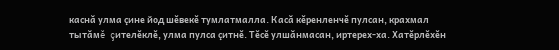каснă улма çине йод шĕвекĕ тумлатмалла. Касă кĕренленчĕ пулсан, крахмал тытăмĕ çителĕклĕ, улма пулса çитнĕ. Тĕсĕ улшăнмасан, иртерех-ха. Хатĕрлĕхĕн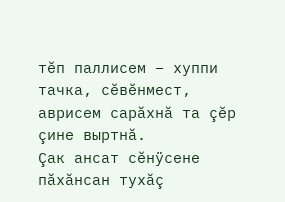тĕп паллисем – хуппи тачка, сĕвĕнмест, аврисем сарăхнă та çĕр çине выртнă.
Çак ансат сĕнÿсене пăхăнсан тухăç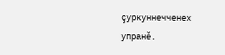çуркуннечченех упранĕ.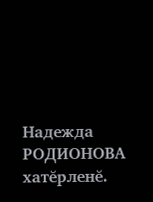Надежда РОДИОНОВА хатĕрленĕ.